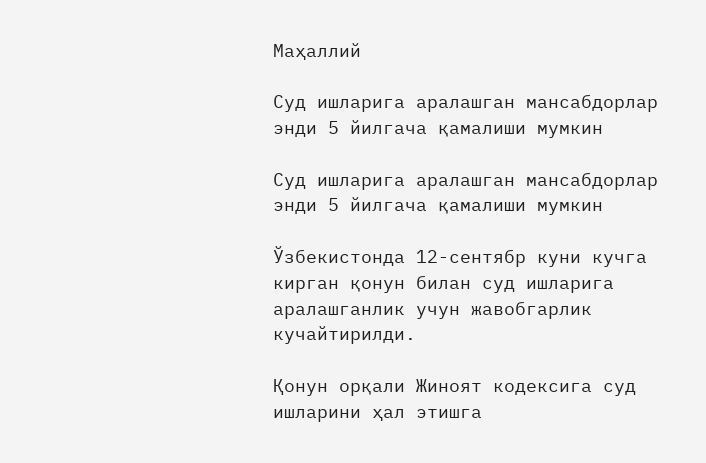Маҳаллий

Суд ишларига аралашган мансабдорлар энди 5 йилгача қамалиши мумкин

Суд ишларига аралашган мансабдорлар энди 5 йилгача қамалиши мумкин

Ўзбекистонда 12-сентябр куни кучга кирган қонун билан суд ишларига аралашганлик учун жавобгарлик кучайтирилди.

Қонун орқали Жиноят кодексига суд ишларини ҳал этишга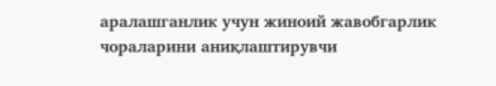аралашганлик учун жиноий жавобгарлик чораларини аниқлаштирувчи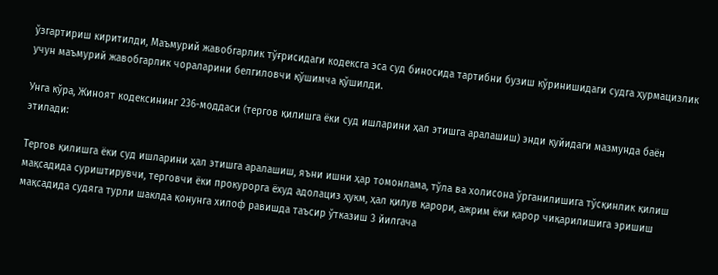ўзгартириш киритилди, Маъмурий жавобгарлик тўғрисидаги кодексга эса суд биносида тартибни бузиш кўринишидаги судга ҳурмацизлик учун маъмурий жавобгарлик чораларини белгиловчи қўшимча қўшилди.

Унга кўра, Жиноят кодексининг 236-моддаси (тергов қилишга ёки суд ишларини ҳал этишга аралашиш) энди қуйидаги мазмунда баён этилади:

Тергов қилишга ёки суд ишларини ҳал этишга аралашиш, яъни ишни ҳар томонлама, тўла ва холисона ўрганилишига тўсқинлик қилиш мақсадида суриштирувчи, терговчи ёки прокурорга ёхуд адолациз ҳукм, ҳал қилув қарори, ажрим ёки қарор чиқарилишига эришиш мақсадида судяга турли шаклда қонунга хилоф равишда таъсир ўтказиш 3 йилгача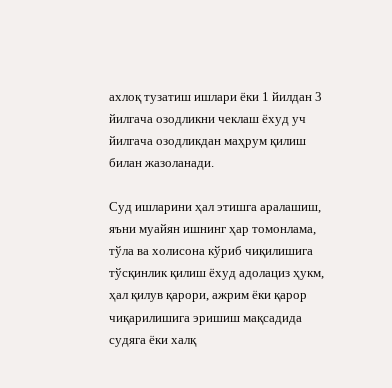ахлоқ тузатиш ишлари ёки 1 йилдан 3 йилгача озодликни чеклаш ёхуд уч йилгача озодликдан маҳрум қилиш билан жазоланади.

Суд ишларини ҳал этишга аралашиш, яъни муайян ишнинг ҳар томонлама, тўла ва холисона кўриб чиқилишига тўсқинлик қилиш ёхуд адолациз ҳукм, ҳал қилув қарори, ажрим ёки қарор чиқарилишига эришиш мақсадида судяга ёки халқ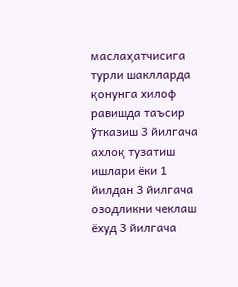маслаҳатчисига турли шаклларда қонунга хилоф равишда таъсир ўтказиш 3 йилгача ахлоқ тузатиш ишлари ёки 1 йилдан 3 йилгача озодликни чеклаш ёхуд 3 йилгача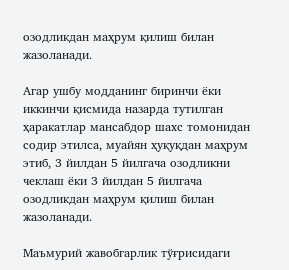озодликдан маҳрум қилиш билан жазоланади.

Агар ушбу модданинг биринчи ёки иккинчи қисмида назарда тутилган ҳаракатлар мансабдор шахс томонидан содир этилса, муайян ҳуқуқдан маҳрум этиб, 3 йилдан 5 йилгача озодликни чеклаш ёки 3 йилдан 5 йилгача озодликдан маҳрум қилиш билан жазоланади.

Маъмурий жавобгарлик тўғрисидаги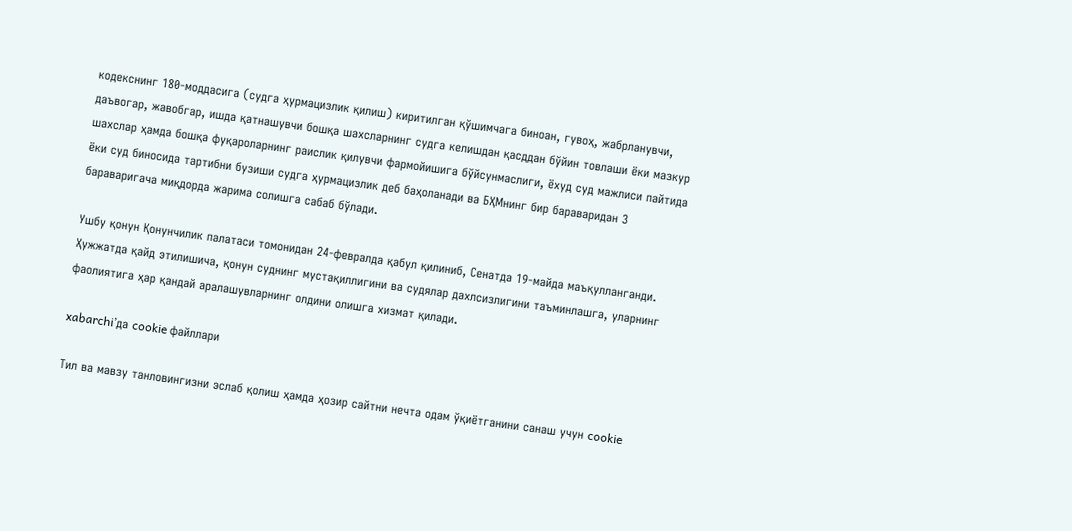кодекснинг 180-моддасига (судга ҳурмацизлик қилиш) киритилган қўшимчага биноан, гувоҳ, жабрланувчи, даъвогар, жавобгар, ишда қатнашувчи бошқа шахсларнинг судга келишдан қасддан бўйин товлаши ёки мазкур шахслар ҳамда бошқа фуқароларнинг раислик қилувчи фармойишига бўйсунмаслиги, ёхуд суд мажлиси пайтида ёки суд биносида тартибни бузиши судга ҳурмацизлик деб баҳоланади ва БҲМнинг бир бараваридан 3 бараваригача миқдорда жарима солишга сабаб бўлади.

Ушбу қонун Қонунчилик палатаси томонидан 24-февралда қабул қилиниб, Сенатда 19-майда маъқулланганди. Ҳужжатда қайд этилишича, қонун суднинг мустақиллигини ва судялар дахлсизлигини таъминлашга, уларнинг фаолиятига ҳар қандай аралашувларнинг олдини олишга хизмат қилади.

xabarchi’да cookie файллари

Тил ва мавзу танловингизни эслаб қолиш ҳамда ҳозир сайтни нечта одам ўқиётганини санаш учун cookie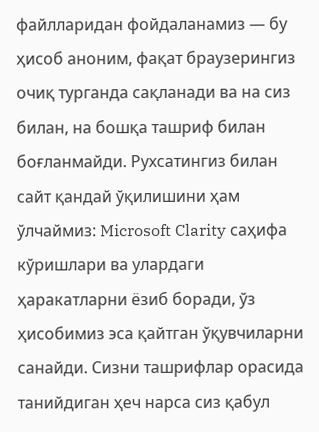файлларидан фойдаланамиз — бу ҳисоб аноним, фақат браузерингиз очиқ турганда сақланади ва на сиз билан, на бошқа ташриф билан боғланмайди. Рухсатингиз билан сайт қандай ўқилишини ҳам ўлчаймиз: Microsoft Clarity саҳифа кўришлари ва улардаги ҳаракатларни ёзиб боради, ўз ҳисобимиз эса қайтган ўқувчиларни санайди. Сизни ташрифлар орасида танийдиган ҳеч нарса сиз қабул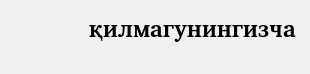қилмагунингизча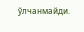ўлчанмайди.